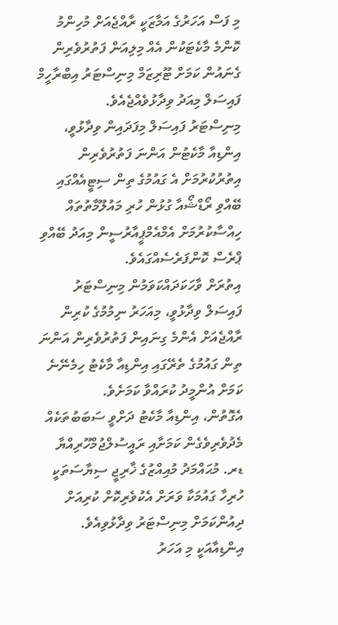މި ފަސް އަހަރުގެ އަމާޒަކީ ރާއްޖެއަށް މުހިންމު ކޮންމެ މާކެޓަކުން އެއް މިލިއަން ފަތުރުވެރިން ގެނައުން ކަމަށް ޓޫރިޒަމް މިނިސްޓަރު އިބްރާހީމް ފައިސަލް މިއަދު ވިދާޅުވެއްޖެއެވެ.
މިނިސްޓަރު ފައިސަލް މިފަދައިން ވިދާޅުވީ، އިންޑިއާ މާކެޓުން އަންނަ ފަތުރުވެރިން އިތުރުކުރުމަށް އެ ގައުމުގެ ތިން ސިޓީއެއްގައި ބޭއްވި ރޯޑްޝޯއާ ގުޅުން ހުރި މައުލޫމާތުތައް ހިއްސާކުރުމަށް އެމްއެމްޕީއާރުސީން މިއަދު ބޭއްވި ޕްރެސް ކޮންފަރެސެއްގައެވެ.
އިތުރަށް ވާހަކަދައްކަވަމުން މިނިސްޓަރު ފައިސަލް ވިދާޅުވީ، މިއަހަރު ނިމުމުގެ ކުރިން ރާއްޖެއަށް އެންމެ ގިނައިން ފަތުރުވެރިން އަންނަ ތިން ގައުމުގެ ތެރޭގައި އިންޑިއާ މާކެޓު ހިމެނޭނެ ކަމަށް އުންމީދު ކުރައްވާ ކަމަށެވެ.
އެގޮތުން، އިންޑިއާ މާކެޓު ދަށްވީ ސަބަބުތަކެއް މެދުވެރިވެގެން ކަމަށާއި ރައީސުލްޖުމްހޫރިއްޔާ ޑރ. މުޙައްމަދު މުއިއްޒުގެ ޚާރިޖީ ސިޔާސަތަކީ ހުރިހާ ގައުމަކާ ވަރަށް އެކުވެރިކޮށް ކުރިއަށް ދިއުންކަމަށް މިނިސްޓަރު ވިދާޅުވިއެވެ.
އިންޑިއާއަކީ މި އަހަރު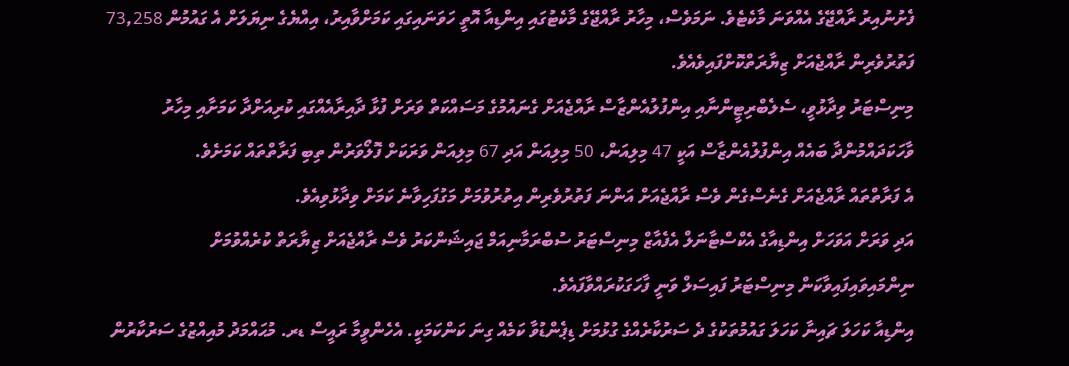ފެށުނުއިރު ރާއްޖޭގެ އެއްވަނަ މާކެޓެވެ. ނަމަވެސް، މިހާރު ރާއްޖޭގެ މާކެޓުގައި އިންޑިއާ އޮތީ ހަވަނައިގައި ކަމަށްވާއިރު، އިއްޔެގެ ނިޔަލަށް އެ ގައުމުން 73,258 ފަތުރުވެރިން ރާއްޖެއަށް ޒިޔާރަތްކޮށްފައިވެއެވެ.
މިނިސްޓަރު ވިދާޅުވީ، ސެލެބްރިޓީންނާއި އިންފުލުއެންޒާސް ރާއްޖެއަށް ގެނައުމުގެ މަސައްކަތް ވަރަށް ފުޅާ ދާއިރާއެއްގައި ކުރިއަށްދާ ކަމަށާއި މިހާރު ވާހަކަދައްމުންދާ ބައެއް އިންފުލުއެންޒާސް އަކީ 47 މިލިއަން، 50 މިލިއަން އަދި 67 މިލިއަން ވަރަކަށް ފޮލޯވަރުން ތިބި ފަރާތްތައް ކަމަށެވެ.
އެ ފަރާތްތައް ރާއްޖެއަށް ގެނެސްގެން ވެސް ރާއްޖެއަށް އަންނަ ފަތުރުވެރިން އިތުރުވުމަށް މަގުފަހިވާނެ ކަމަށް ވިދާޅުވިއެވެ.
އަދި ވަރަށް އަވަހަށް އިންޑިއާގެ އެކްސްޓާނަލް އެފެއާޒް މިނިސްޓަރު ސުބްރަމާނިއަމް ޖައިޝަންކަރު ވެސް ރާއްޖެއަށް ޒިޔާރަތް ކުރެއްވުމަށް ނިންމައިވައިފައިވާކަން މިނިސްޓަރު ފައިސަލް ވަނީ ފާހަގަކުރައްވާފައެވެ.
އިންޑިއާ ކަހަލަ ޗައިނާ ކަހަލަ ގައުމުތަކުގެ ދެ ސަރުކާރެއްގެ ގުޅުމަށް ޑިޕެންޑުވާ ކަމެއް ގިނަ ކަންކަމަކީ. އެހެންވީމާ ރައީސް ޑރ. މުޙައްމަދު މުއިއްޒުގެ ސަރުކާރުން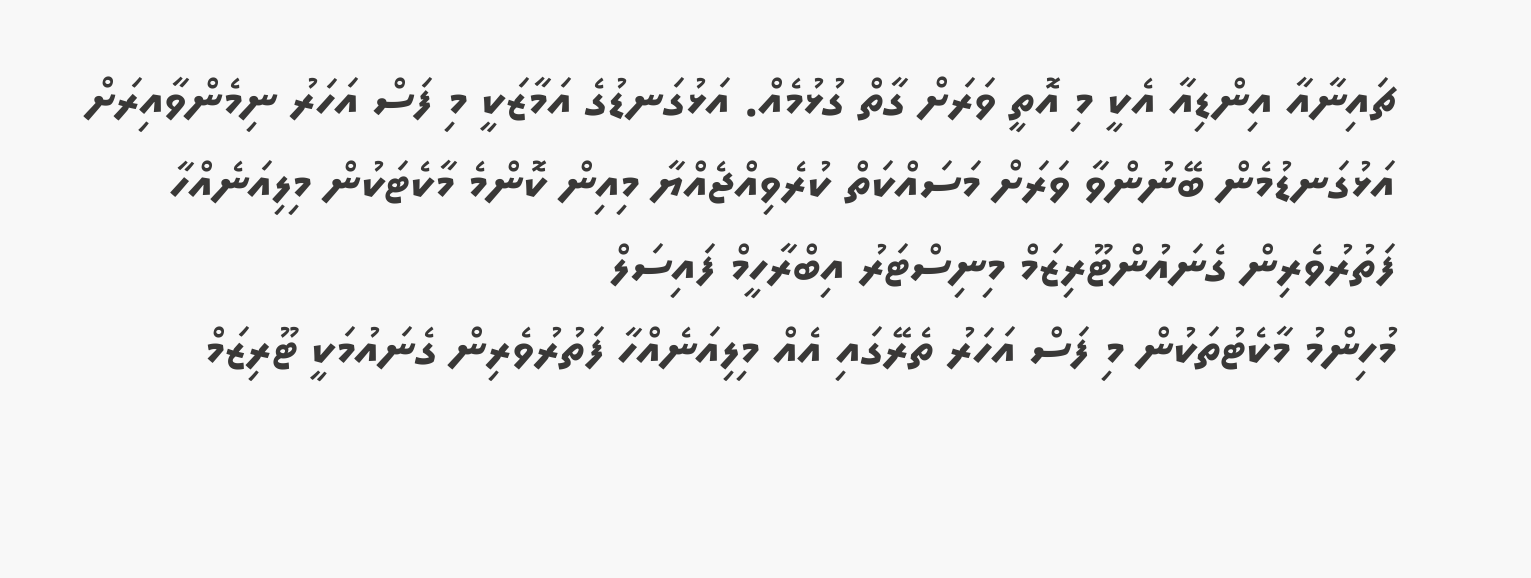ޗައިނާއާ އިންޑިއާ އެކީ މި އޮތީ ވަރަށް ގާތް ގުޅުމެއް. އަޅުގަނޑުގެ އަމާޒަކީ މި ފަސް އަހަރު ނިމެންވާއިރަށް އަޅުގަނޑުމެން ބޭނުންވާ ވަރަށް މަސައްކަތް ކުރެވިއްޖެއްޔާ މިއިން ކޮންމެ މާކެޓަކުން މިލިއަނެއްހާ ފަތުރުވެރިން ގެނައުންޓޫރިޒަމް މިނިސްޓަރު އިބްރާހީމް ފައިސަލް
މުހިންމު މާކެޓުތަކުން މި ފަސް އަހަރު ތެރޭގައި އެއް މިލިއަނެއްހާ ފަތުރުވެރިން ގެނައުމަކީ ޓޫރިޒަމް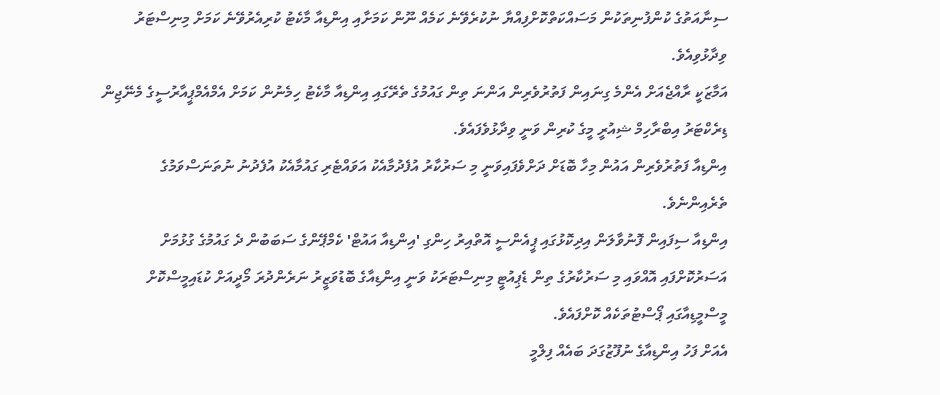ސިނާއަތުގެ ކުންފުނިތަކުން މަސައްކަތްކޮށްފިއްޔާ ނުކުރެވޭނެ ކަމެއް ނޫން ކަމަށާއި އިންޑިއާ މާކެޓު ކުރިއެރުވޭނެ ކަމަށް މިނިސްޓަރު ވިދާޅުވިއެވެ.
އަމާޒަކީ ރާއްޖެއަށް އެންމެ ގިނައިން ފަތުރުވެރިން އަންނަ ތިން ގައުމުގެ ތެރޭގައި އިންޑިއާ މާކެޓު ހިމެނުން ކަމަށް އެމްއެމްޕީއާރުސީގެ މެނޭޖިން ޑިރެކްޓަރު އިބްރާހިމް ޝިއުރީ މީގެ ކުރިން ވަނީ ވިދާޅުވެފައެވެ.
އިންޑިއާ ފަތުރުވެރިން އައުން މިހާ ބޮޑަށް ދަށްވެފައިވަނީ މި ސަރުކާރު އުފެދުމާއެކު އަވައްޓެރި ގައުމާއެކު އުފެދުނު ނުތަނަސްވަމުގެ ތެރެއިންނެވެ.
އިންޑިއާ ސިފައިން ފޮނުވާލަން އިދިކޮޅުގައި ޕީއެންސީ އޮތްއިރު ހިންގި 'އިންޑިއާ އައުޓް' ކެމްޕޭންގެ ސަބަބުން ދެ ގައުމުގެ ގުޅުމަށް އަސަރުކޮށްފައި އޮއްވައި މި ސަރުކާރުގެ ތިން ޑެޕިއުޓީ މިނިސްޓަރަކު ވަނީ އިންޑިއާގެ ބޮޑުވަޒީރު ނަރެންދުރަ މޯދީއަށް ކުޑައިމީސްކޮށް މީސްމީޑިއާގައި ޕޯސްޓުތަކެއް ކޮށްފައެވެ.
އެއަށް ފަހު އިންޑިއާގެ ނުފޫޒުގަދަ ބައެއް ފިލްމީ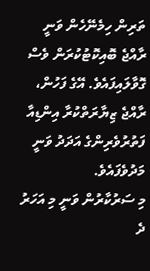ތަރިން ހިމެނޭހެން ވަނީ ރާއްޖެ ބޮއިކޮޓުކުރަން ވެސް ގޮވާލައިފައެވެ. އޭގެ ފަހުން، ރާއްޖެ ޒިޔާރަތްކުރާ އިންޑިއާ ފަތުރުވެރިންގެ އަދަދު ވަނީ މަދުވެފައެވެ.
މި ސަރުކާރުން ވަނީ މި އަހަރު ދެ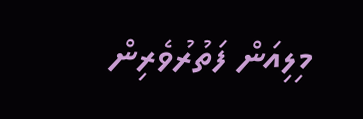މިލިއަން ފަތުރުވެރިން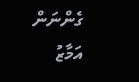ގެންނަން އަމާޒު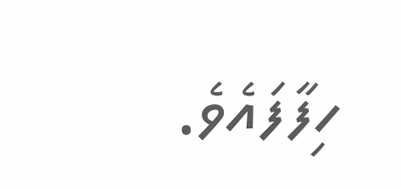ހިފާފައެވެ.